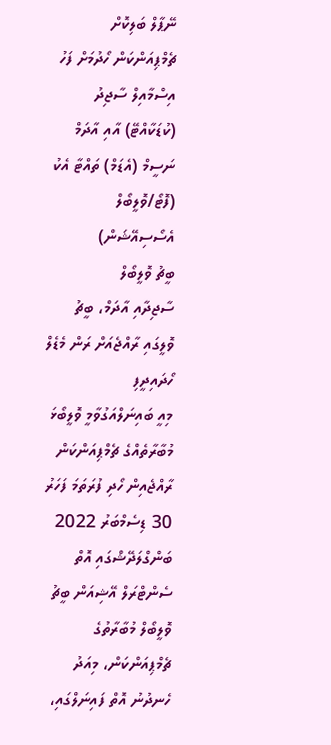ނޭޕާލް ބަލިކޮށް ޗެމްޕިއަންކަން ހޯދުމަށް ފަހު އިސްމާއިލް ސާޖިދު (ކުޑަކާއްޓޭ) އާއި އާދަމް ނަސީމް (އެޑަމް) ތައްޓާ އެކު (ފޮޓޯ/ވޮލީބޯލް އެސޯސިއޭޝަން)
ބީޗު ވޮލީބޯލް
ސާޖިދާއި އާދަމް، ބީޗު ވޮލީގައި ރާއްޖެއަށް ރަން މެޑެލް ހޯދައިދީފި
މިއީ ބައިނަލްއަގުވާމީ ވޮލީބޯޅަ މުބާރާތެއްގެ ޗެމްޕިއަންކަން ރާއްޖެއިން ހޯދި ފުރަތަމަ ފަހަރު
30 ޑިސެމްބަރު 2022
ބަންގްލަދޭޝްގައި އޮތް ސެންޓްރަލް އޭޝިއަން ބީޗު ވޮލީބޯލް މުބާރާތުގެ ޗެމްޕިއަންކަން، މިއަދު ހެނދުނު އޮތް ފައިނަލްގައި،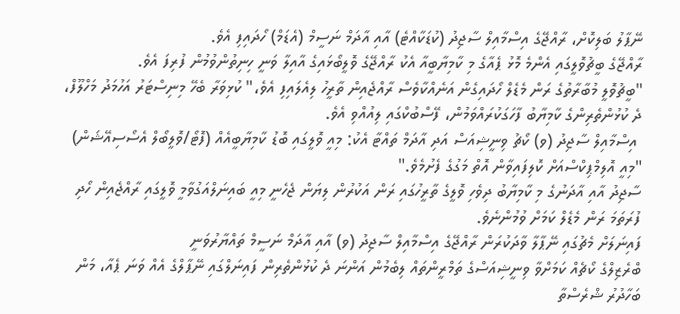ނޭޕާލު ބަލިކޮށް، ރާއްޖޭގެ އިސްމާއިލް ސާޖިދު (ކުޑަކާއްޓެ) އާއި އާދަމް ނަސީމް (އެޑަމް) ހޯދައިފި އެވެ.
ރާއްޖޭގެ ބީޗުވޮލީގައި އެންމެ މޮޅު ޕެއާގެ މި ކާމިޔާބީއާ އެކު ރާއްޖޭގެ ވޮލީބޯޅައިގެ އާއިލާ ވަނީ ހިނިތުންވުމުން ފުރިފަ އެވެ.
"ބީޗުވޮލީ މުބާރާތުގެ ރަން މެޑެލް ހޯދައިގެން އަނެއްކާވެސް ރާއްޖެއިން ތާރީހު ލިއެލައިފި އެވެ،" ކުޅިވަރާ ބެހޭ މިނިސްޓަރު އަހުމަދު މަހްލޫފް، ދެ ކުޅުންތެރިންގެ ކާމިޔާބު ފާހަގަކުރައްވަމުން، ފޭސްބުކްގައި ލިއުއްވި އެވެ.
 އިސްމާއިލް ސާޖިދު (ވ) ކޯޗު ވިނީޝިއަސް އަދި އާދަމް ތައްޓާ އެކު: މިއީ ވޮލީގައި ބޮޑު ކާމިޔާބީއެއް (ފޮޓޯ/ވޮލީބޯލް އެސޯސިއޭޝަން)
"މިއީ އޮލިމްޕިކްސްއަށް ކޮލިފައިވާން އޮތް މަގުގެ ފެށުމެވެ."
ސާޖިދު އާއި އާދަނުގެ މި ކާމިޔާބު ދިވެހި ވޮލީގެ ތާރީހުގައި ރަން އަކުރުން ލިޔަން ޖެހެނީ މިއީ ބައިނަލްއަގުވާމީ ވޮލީގައި ރާއްޖެއިން ހޯދި ފުރަތަމަ ރަން މެޑެލް ކަމަށް ވުމުންނެވެ.
ފައިނަލަށް މެޗުގައި ނޭޕާލާ ވާދަކުރަން ރާއްޖޭގެ އިސްމާއިލް ސާޖިދު (ވ) އާއި އާދަމް ނަސީމް ތައްޔާރުވަނީ
ބްރެޒިލްގެ ކޯޗެއް ކަމަށްވާ ވިނީޝިއަސްގެ ތަމްރީންތައް ލިބެމުން އަންނަ ދެ ކުޅުންތެރިން ފައިނަލްގައި ނޭޕާލްގެ އެއް ވަނަ ޕެއާ، މަން ބަހާދުރު ޝްރެސްތާ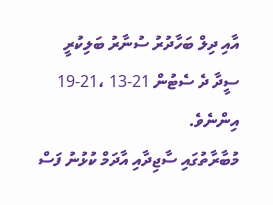އާއި ދިލް ބަހާދުރު ސުނާރު ބަލިކުރީ ސީދާ ދެ ސެޓުން 21-13 ،21-19 އިންނެވެ.
މުބާރާތުގައި ސާޖިދާއި އާދަމް ކުޅުނު ފަސް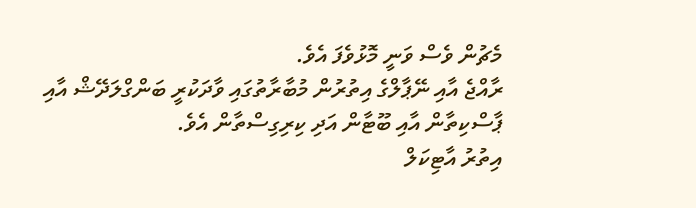މެޗުން ވެސް ވަނީ މޮޅުވެފަ އެވެ.
ރާއްޖެ އާއި ނޭޕާލްގެ އިތުރުން މުބާރާތުގައި ވާދަކުރީ ބަންގްލަދޭޝް އާއި ޕާސްކިތާން އާއި ބޫޓާން އަދި ކިރިގިސްތާން އެވެ.
އިތުރު އާޓިކަލް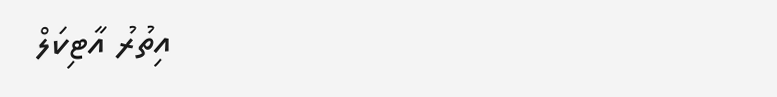އިތުރު އާޓިކަލް